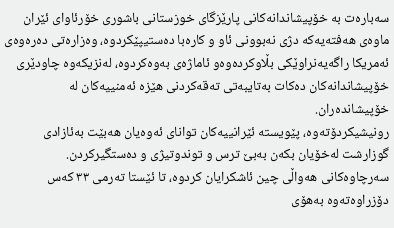سەبارەت بە خۆپیشاندانەکانی پارێزگای خوزستانی باشوری خۆرئاوای ئێران ماوەی ھەفتەیەکە دژی نەبوونی ئاو و کارەبا دەستیپێکردوە، وەزارەتی دەرەوەی ئەمریکا راگەیەنراوێکی بڵاوکردەوەو ئاماژەی بەوەکردوە، لەنزیکەوە چاودێری خۆپیشاندانەکان دەکات بەتایبەتی تەقەکردنی ھێزە ئەمنییەکان لە خۆپیشاندەران.
رونیشیکردۆتەوە، پێویستە ئێرانییەکان توانای ئەوەیان ھەبێت بەئازادی گوزارشت لەخۆیان بکەن بەبێ ترس و توندوتیژی و دەستگیرکردن.
سەرچاوەکانی ھەواڵی چین ئاشکرایان کردوە، تا ئێستا تەرمی ٣٣ کەس دۆزراوەتەوە بەھۆی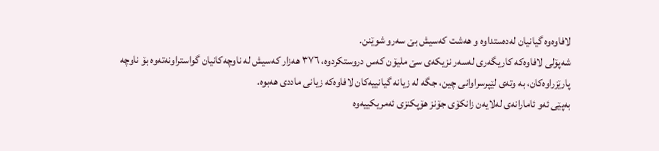لافاوەوە گیانیان لەدەستداوە و ھەشت کەسیش بێ سەرو شوێنن.
شەپۆلی لافاوەکە کاریگەری لەسەر نزیکەی سێ ملیۆن کەس دروستکردوە، ٣٧٦ ھەزار کەسیش لە ناوچەکانیان گواستراونەتەوە بۆ ناوچە پارێزراوەکان، بە وتەی لێپرسراوانی چین، جگە لە زیانە گیانییەکان لافاوەکە زیانی ماددی ھەبوە.
بەپێی ئەو ئامارانەی لەلایەن زانکۆی جۆنز ھۆپکنزی ئەمریکییەوە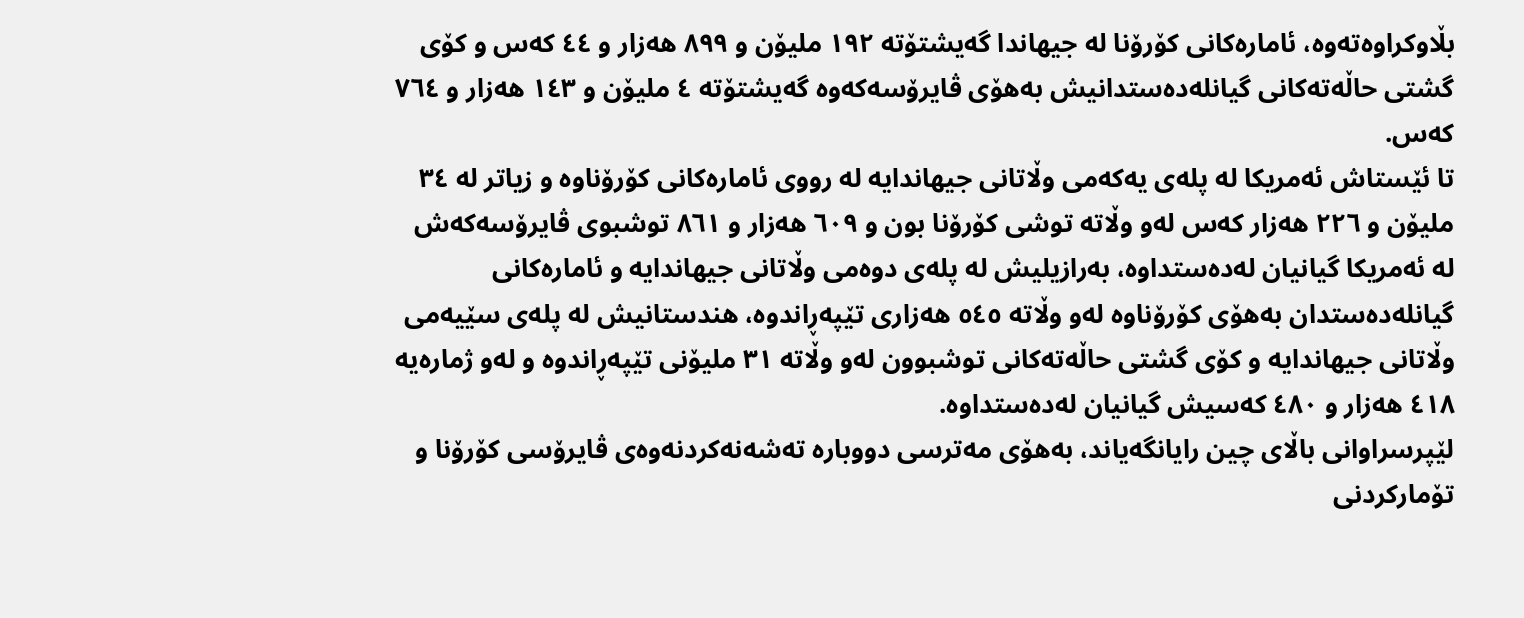بڵاوکراوەتەوە، ئامارەکانی کۆرۆنا لە جیھاندا گەیشتۆتە ١٩٢ ملیۆن و ٨٩٩ ھەزار و ٤٤ کەس و کۆی گشتی حاڵەتەکانی گیانلەدەستدانیش بەھۆی ڤایرۆسەکەوە گەیشتۆتە ٤ ملیۆن و ١٤٣ ھەزار و ٧٦٤ کەس.
تا ئێستاش ئەمریکا لە پلەی یەکەمی وڵاتانی جیھاندایە لە رووی ئامارەکانی کۆرۆناوە و زیاتر لە ٣٤ ملیۆن و ٢٢٦ ھەزار کەس لەو وڵاتە توشی کۆرۆنا بون و ٦٠٩ ھەزار و ٨٦١ توشبوی ڤایرۆسەکەش لە ئەمریکا گیانیان لەدەستداوە، بەرازیلیش لە پلەی دوەمی وڵاتانی جیھاندایە و ئامارەکانی گیانلەدەستدان بەھۆی کۆرۆناوە لەو وڵاتە ٥٤٥ ھەزاری تێپەڕاندوە، ھندستانیش لە پلەی سێیەمی وڵاتانی جیھاندایە و کۆی گشتی حاڵەتەکانی توشبوون لەو وڵاتە ٣١ ملیۆنی تێپەڕاندوە و لەو ژمارەیە ٤١٨ ھەزار و ٤٨٠ کەسیش گیانیان لەدەستداوە.
لێپرسراوانی باڵای چین رایانگەیاند، بەھۆی مەترسی دووبارە تەشەنەکردنەوەی ڤایرۆسی کۆرۆنا و تۆمارکردنی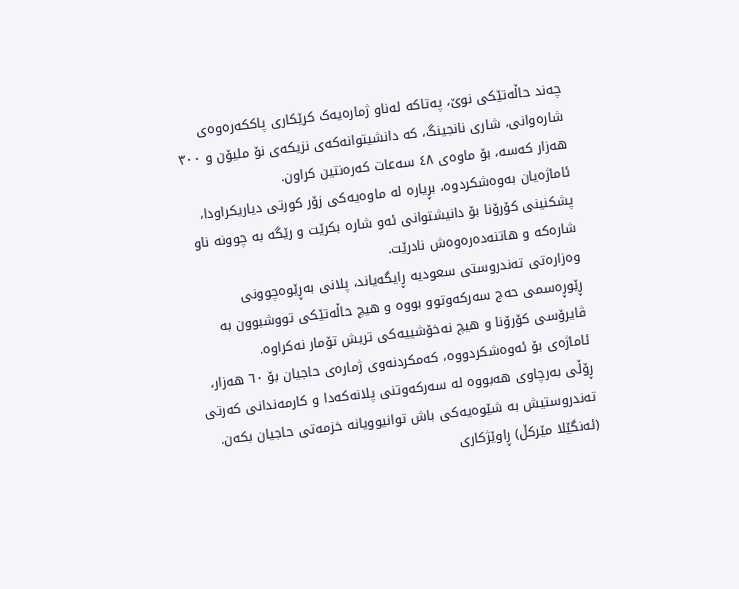چەند حاڵەتێکی نوێ، پەتاکە لەناو ژمارەیەک کرێکاری پاککەرەوەی شارەوانی، شاری نانجینگ، کە دانشیتوانەکەی نزیکەی نۆ ملیۆن و ٣٠٠ ھەزار کەسە، بۆ ماوەی ٤٨ سەعات کەرەنتین کراون.
ئاماژەیان بەوەشکردوە، بڕیارە لە ماوەیەکی زۆر کورتی دیاریکراودا، پشکنینی کۆرۆنا بۆ دانیشتوانی ئەو شارە بکرێت و رێگە بە چوونە ناو شارەکە و ھاتنەدەرەوەش نادرێت.
وەزارەتی تەندروستی سعودیە ڕایگەیاند، پلانی بەڕێوەچوونی ڕێوڕەسمی حەج سەرکەوتوو بووە و ھیچ حاڵەتێکی تووشبوون بە ڤایرۆسی کۆرۆنا و ھیچ نەخۆشییەکی تریش تۆمار نەکراوە.
ئاماژەی بۆ ئەوەشکردووە، کەمکردنەوی ژمارەی حاجیان بۆ ٦٠ ھەزار، ڕۆڵی بەرچاوی ھەبووە لە سەرکەوتنی پلانەکەدا و کارمەندانی کەرتی تەندروستیش بە شێوەیەکی باش توانیوویانە خزمەتی حاجیان بکەن.
(ئەنگێلا مێرکڵ) ڕاوێژکاری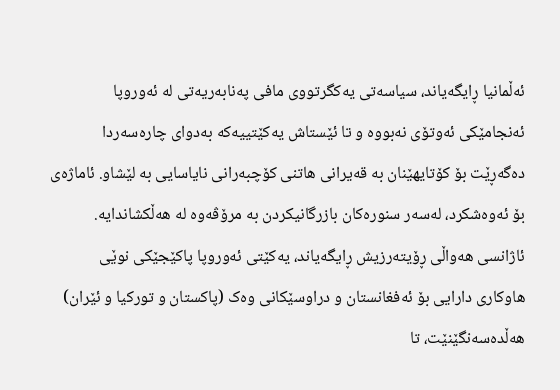ئەڵمانیا ڕایگەیاند، سیاسەتی یەکگرتووی مافی پەنابەریەتی لە ئەوروپا ئەنجامێکی ئەوتۆی نەبووە و تا ئێستاش یەکێتییەکە بەدوای چارەسەردا دەگەڕێت بۆ کۆتایھێنان بە قەیرانی ھاتنی کۆچبەرانی نایاسایی بە لێشاو. ئاماژەی بۆ ئەوەشکرد، لەسەر سنورەکان بازرگانیکردن بە مرۆڤەوە لە ھەڵکشاندایە.
ئاژانسی ھەواڵی ڕۆیتەرزیش ڕایگەیاند، یەکێتی ئەوروپا پاکێجێکی نوێی ھاوکاری دارایی بۆ ئەفغانستان و دراوسێکانی وەک (پاکستان و تورکیا و ئێران) ھەڵدەسەنگێنێت، تا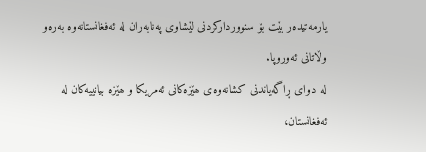یارمەتیدەر بێت بۆ سنووردارکردنی لێشاوی پەنابەران لە ئەفغانستانەوە بەرەو وڵاتانی ئەوروپا.
لە دوای ڕاگەیاندنی کشانەوەی ھێزەکانی ئەمریکا و ھێزە بیانییەکان لە ئەفغانستان،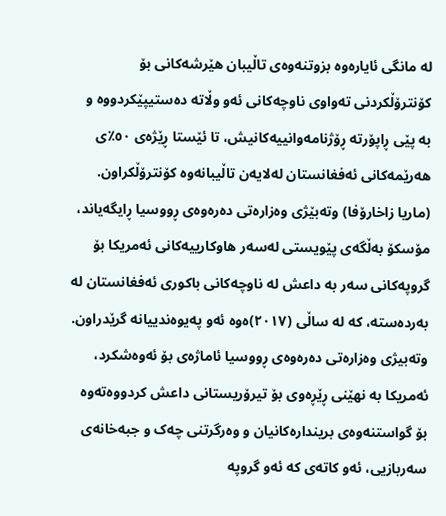لە مانگی ئایارەوە بزوتنەوەی تاڵیبان ھێرشەکانی بۆ کۆنترۆڵکردنی تەواوی ناوچەکانی ئەو وڵاتە دەستیپێکردووە و بە پێی ڕاپۆرتە ڕۆژنامەوانییەکانیش، تا ئێستا ڕێژەی ٥٠٪ی ھەرێمەکانی ئەفغانستان لەلایەن تاڵیبانەوە کۆنترۆڵکراون.
(ماریا زاخارۆفا) وتەبێژی وەزارەتی دەرەوەی ڕووسیا ڕایگەیاند، مۆسکۆ بەڵگەی پێویستی لەسەر ھاوکارییەکانی ئەمریکا بۆ گروپەکانی سەر بە داعش لە ناوچەکانی باکوری ئەفغانستان لە بەردەستە، کە لە ساڵی (٢٠١٧)ەوە ئەو پەیوەندییانە گرێدراون.
وتەبیژی وەزارەتی دەرەوەی ڕووسیا ئاماژەی بۆ ئەوەشکرد، ئەمریکا بە نھێنی ڕێڕەوی بۆ تیرۆریستانی داعش کردووەتەوە بۆ گواستنەوەی بریندارەکانیان و وەرگرتنی چەک و جبەخانەی سەربازیی، ئەو کاتەی کە ئەو گروپە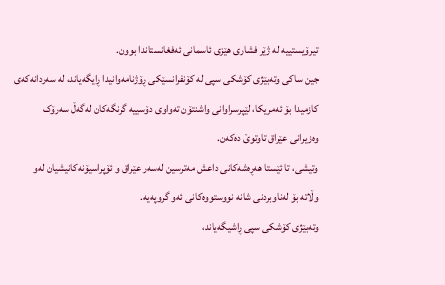تیرۆیستییە لە ژێر فشاری ھێزی ئاسمانی ئەفغانستاندا بوون.
جین ساکی وتەبێژی کۆشکی سپی لە کۆنفرانسێکی ڕۆژنامەوانیدا ڕایگەیاند، لە سەردانەکەی کازمیدا بۆ ئەمریکا، لێپرسراوانی واشنتۆن تەواوی دۆسییە گرنگەکان لەگەڵ سەرۆک وەزیرانی عێراق تاوتوێ دەکەن.
وتیشی، تا ئێستا ھەڕەشەکانی داعش مەترسین لەسەر عێراق و ئۆپراسیۆنەکانیشیان لەو وڵاتە بۆ لەناوبردنی شانە نووستووەکانی ئەو گروپەیە.
وتەبێژی کۆشکی سپی ڕاشیگەیاند،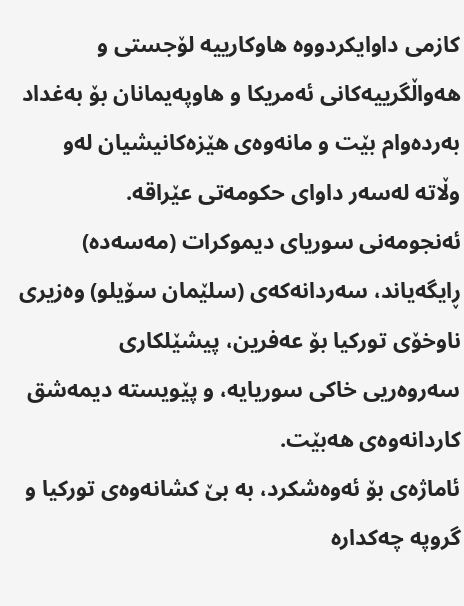کازمی داوایکردووە ھاوکارییە لۆجستی و ھەواڵگرییەکانی ئەمریکا و ھاوپەیمانان بۆ بەغداد بەردەوام بێت و مانەوەی ھێزەکانیشیان لەو وڵاتە لەسەر داوای حکومەتی عێراقە.
ئەنجومەنی سوریای دیموکرات (مەسەدە) ڕایگەیاند، سەردانەکەی (سلێمان سۆیلو) وەزیری ناوخۆی تورکیا بۆ عەفرین، پیشێلکاری سەروەریی خاکی سوریایە، و پێویستە دیمەشق کاردانەوەی ھەبێت.
ئاماژەی بۆ ئەوەشکرد، بە بێ کشانەوەی تورکیا و گروپە چەکدارە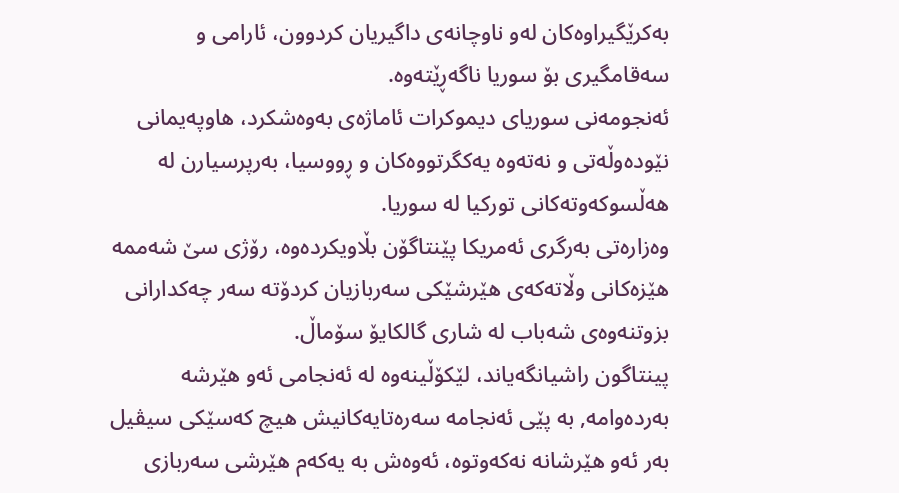بەکرێگیراوەکان لەو ناوچانەی داگیریان کردوون، ئارامی و سەقامگیری بۆ سوریا ناگەڕێتەوە.
ئەنجومەنی سوریای دیموکرات ئاماژەی بەوەشکرد، ھاوپەیمانی نێودەوڵەتی و نەتەوە یەکگرتووەکان و ڕووسیا، بەرپرسیارن لە ھەڵسوکەوتەکانی تورکیا لە سوریا.
وەزارەتی بەرگری ئەمریکا پێنتاگۆن بڵاویکردەوە، رۆژی سێ شەممە ھێزەکانی وڵاتەکەی ھێرشێکی سەربازیان کردۆتە سەر چەکدارانی بزوتنەوەی شەباب لە شاری گالکایۆ سۆماڵ.
پینتاگون راشیانگەیاند، لێکۆڵینەوە لە ئەنجامی ئەو ھێرشە بەردەوامە, بە پێی ئەنجامە سەرەتایەکانیش ھیچ کەسێکی سیڤیل بەر ئەو ھێرشانە نەکەوتوە، ئەوەش بە یەکەم ھێرشی سەربازی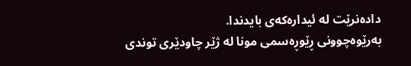دادەنرێت لە ئیدارەکەی بایدندا.
بەرێوەچوونی ڕێوڕەسمی مونا لە ژێر چاودێری توندی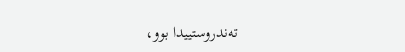تەندروستییدا بوو،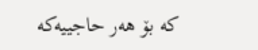کە بۆ ھەر حاجییەکە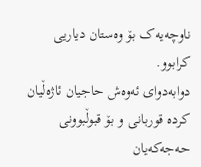ناوچەیەک بۆ وەستان دیاریی کرابوو.
دوابەدوای ئەوەش حاجیان ئاژەڵیان کردە قوربانی و بۆ قبوڵبوونی حەجەکەیان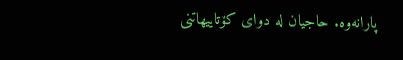پارانەوە. حاجیان لە دوای کۆتاییھاتنی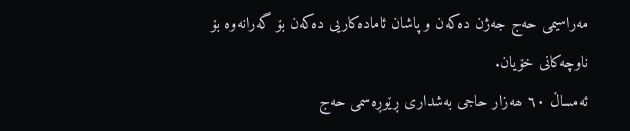مەراسیمی حەج جەژن دەکەن و پاشان ئامادەکاریی دەکەن بۆ گەرانەوە بۆ ناوچەکانی خۆیان.
ئەمساڵ ٦٠ ھەزار حاجی بەشداری ڕێوڕەسمی حەج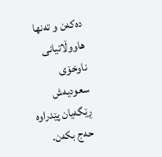دەکەن و تەنھا ھاووڵاتیانی ناوخۆی سعودیەش ڕێگەیان پێدراوە حەج بکەن.